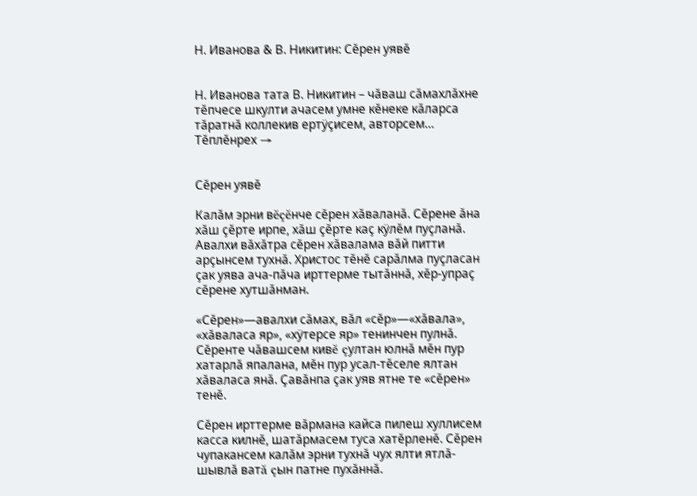Н. Иванова & В. Никитин: Сĕрен уявĕ


Н. Иванова тата В. Никитин – чăваш сăмахлăхне тĕпчесе шкулти ачасем умне кĕнеке кăларса тăратнă коллекив ертÿçисем, авторсем… Тĕплĕнрех →


Сĕрен уявĕ

Калăм эрни вĕçĕнче сĕрен хăваланă. Сĕрене ăна хăш çĕрте ирпе, хăш çĕрте каç кÿлĕм пуçланă. Авалхи вăхăтра сĕрен хăвалама вăй питти арçынсем тухнă. Христос тĕнĕ сарăлма пуçласан çак уява ача-пăча ирттерме тытăннă, хĕр-упраç сĕрене хутшăнман.

«Сĕрен»—авалхи сăмах, вăл «сĕр»—«хăвала», «хăваласа яр», «хÿтерсе яр» тенинчен пулнă. Сĕренте чăвашсем кивĕ çултан юлнă мĕн пур хатарлă япалана, мĕн пур усал-тĕселе ялтан хăваласа янă. Çавăнпа çак уяв ятне те «сĕрен» тенĕ.

Сĕрен ирттерме вăрмана кайса пилеш хуллисем касса килнĕ, шатăрмасем туса хатĕрленĕ. Сĕрен чупакансем калăм эрни тухнă чух ялти ятлă-шывлă ватă çын патне пухăннă.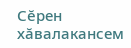Сĕрен хăвалакансем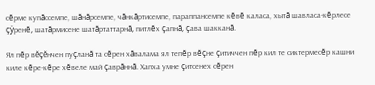сĕрме купăссемпе, шăнăрсемпе, чăнкăртисемпе, параппансемпе кĕвĕ каласа, хытă шавласа-кĕрлесе çÿренĕ, шатăрмисене шатăртаттарнă, питлĕх çапнă, çава шакканă.

Ял пĕр вĕçĕнчен пуçланă та сĕрен хăвалама ял тепĕр вĕçне çитиччен пĕр кил те сиктермесĕр кашни киле кĕре-кĕре хĕвеле май çаврăннă. Хапха умне çитсенех сĕрен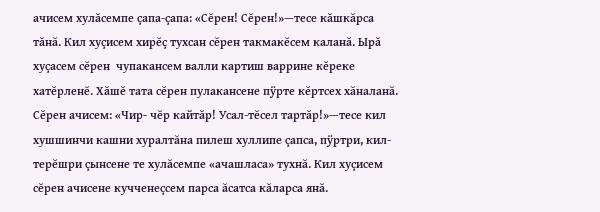ачисем хулăсемпе çапа-çапа: «Сĕрен! Сĕрен!»—тесе кăшкăрса тăнă. Кил хуçисем хирĕç тухсан сĕрен такмакĕсем каланă. Ырă хуçасем сĕрен  чупакансем валли картиш варрине кĕреке хатĕрленĕ. Хăшĕ тата сĕрен пулакансене пÿрте кĕртсех хăналанă. Сĕрен ачисем: «Чир- чĕр кайтăр! Усал-тĕсел тартăр!»—тесе кил хушшинчи кашни хуралтăна пилеш хуллипе çапса, пÿртри, кил-терĕшри çынсене те хулăсемпе «ачашласа» тухнă. Кил хуçисем сĕрен ачисене кучченеçсем парса ăсатса кăларса янă.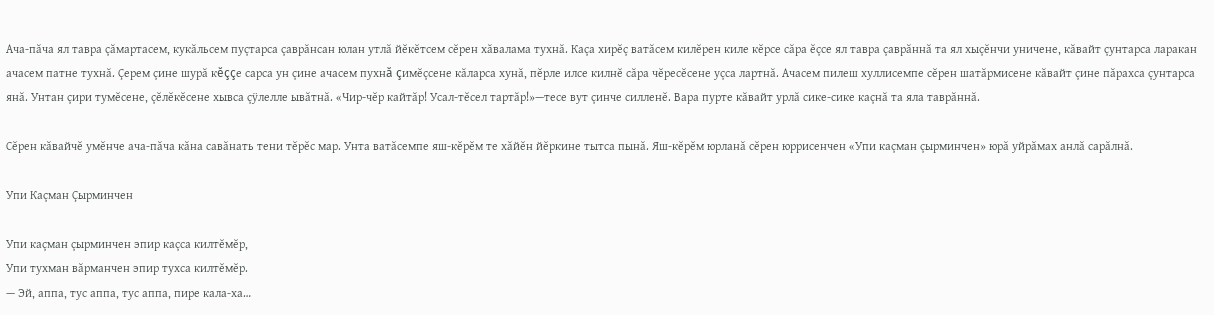Ача-пăча ял тавра çăмартасем, кукăльсем пуçтарса çаврăнсан юлан утлă йĕкĕтсем сĕрен хăвалама тухнă. Каçа хирĕç ватăсем килĕрен киле кĕрсе сăра ĕçсе ял тавра çаврăннă та ял хыçĕнчи уничене, кăвайт çунтарса ларакан ачасем патне тухнă. Çерем çине шурă кĕççе сарса ун çине ачасем пухнă çимĕçсене кăларса хунă, пĕрле илсе килнĕ сăра чĕресĕсене уçса лартнă. Ачасем пилеш хуллисемпе сĕрен шатăрмисене кăвайт çине пăрахса çунтарса янă. Унтан çири тумĕсене, çĕлĕкĕсене хывса çÿлелле ывăтнă. «Чир-чĕр кайтăр! Усал-тĕсел тартăр!»—тесе вут çинче силленĕ. Вара пурте кăвайт урлă сике-сике каçнă та яла таврăннă.

Сĕрен кăвайчĕ умĕнче ача-пăча кăна савăнать тени тĕрĕс мар. Унта ватăсемпе яш-кĕрĕм те хăйĕн йĕркине тытса пынă. Яш-кĕрĕм юрланă сĕрен юррисенчен «Упи каçман çырминчен» юрă уйрăмах анлă сарăлнă.

Упи Каçман Çырминчен

Упи каçман çырминчен эпир каçса килтĕмĕр,
Упи тухман вăрманчен эпир тухса килтĕмĕр.
— Эй, аппа, тус аппа, тус аппа, пире кала-ха…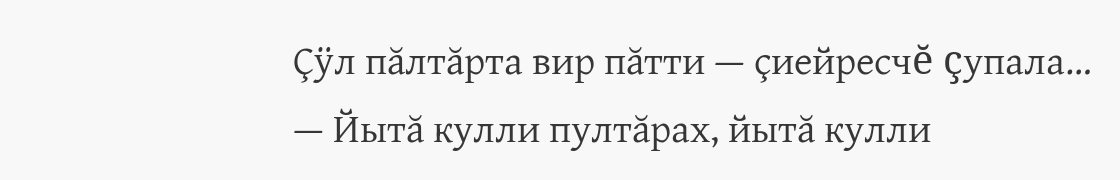Çÿл пăлтăрта вир пăтти — çиейресчĕ çупала…
— Йытă кулли пултăрах, йытă кулли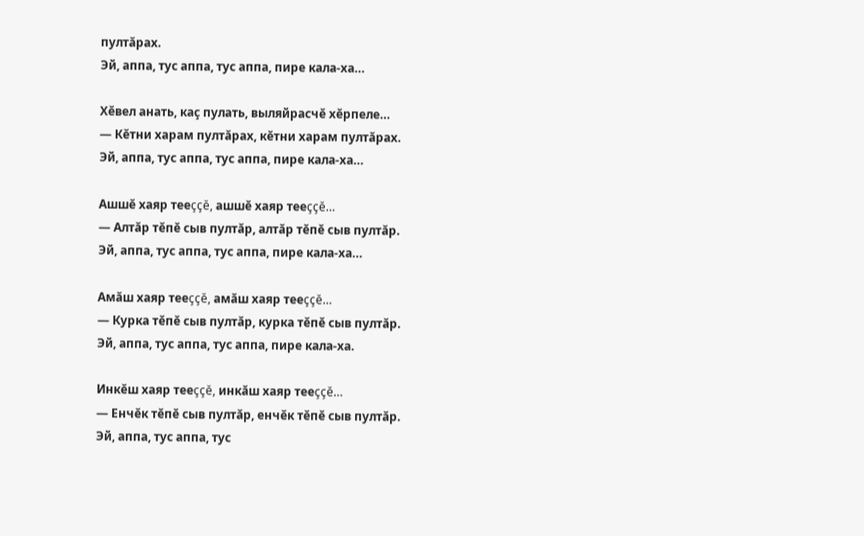пултăрах.
Эй, аппа, тус аппа, тус аппа, пире кала-ха…

Хĕвел анать, каç пулать, выляйрасчĕ хĕрпеле…
— Кĕтни харам пултăрах, кĕтни харам пултăрах.
Эй, аппа, тус аппа, тус аппа, пире кала-ха…

Ашшĕ хаяр тееççĕ, ашшĕ хаяр тееççĕ…
— Алтăр тĕпĕ сыв пултăр, алтăр тĕпĕ сыв пултăр.
Эй, аппа, тус аппа, тус аппа, пире кала-ха…

Амăш хаяр тееççĕ, амăш хаяр тееççĕ…
— Курка тĕпĕ сыв пултăр, курка тĕпĕ сыв пултăр.
Эй, аппа, тус аппа, тус аппа, пире кала-ха.

Инкĕш хаяр тееççĕ, инкăш хаяр тееççĕ…
— Енчĕк тĕпĕ сыв пултăр, енчĕк тĕпĕ сыв пултăр.
Эй, аппа, тус аппа, тус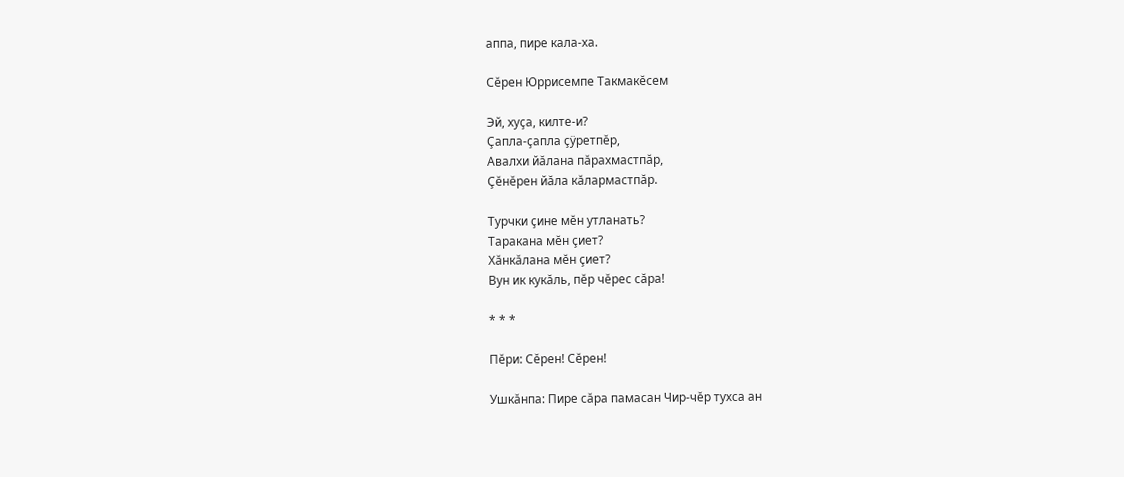аппа, пире кала-ха.

Сĕрен Юррисемпе Такмакĕсем

Эй, хуçа, килте-и?
Çапла-çапла çÿретпĕр,
Авалхи йăлана пăрахмастпăр,
Çĕнĕрен йăла кăлармастпăр.

Турчки çине мĕн утланать?
Таракана мĕн çиет?
Хăнкăлана мĕн çиет?
Вун ик кукăль, пĕр чĕрес сăра!

* * *

Пĕри: Сĕрен! Сĕрен!

Ушкăнпа: Пире сăра памасан Чир-чĕр тухса ан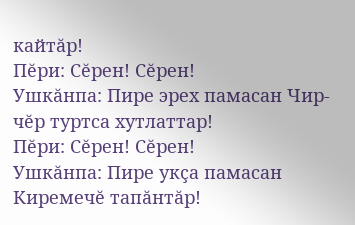кайтăр!
Пĕри: Сĕрен! Сĕрен!
Ушкăнпа: Пире эрех памасан Чир-чĕр туртса хутлаттар!
Пĕри: Сĕрен! Сĕрен!
Ушкăнпа: Пире укçа памасан Киремечĕ тапăнтăр!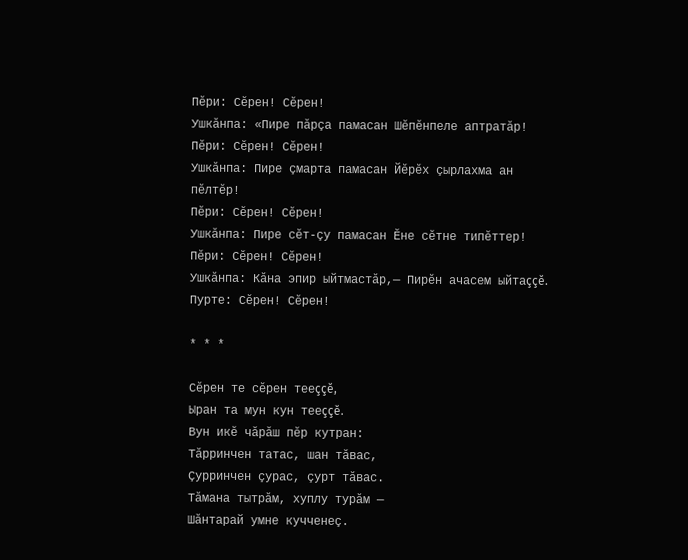Пĕри: Сĕрен! Сĕрен!
Ушкăнпа: «Пире пăрçа памасан Шĕпĕнпеле аптратăр!
Пĕри: Сĕрен! Сĕрен!
Ушкăнпа: Пире çмарта памасан Йĕрĕх çырлахма ан пĕлтĕр!
Пĕри: Сĕрен! Сĕрен!
Ушкăнпа: Пире сĕт-çу памасан Ĕне сĕтне типĕттер!
Пĕри: Сĕрен! Сĕрен!
Ушкăнпа: Кăна эпир ыйтмастăр,— Пирĕн ачасем ыйтаççĕ.
Пурте: Сĕрен! Сĕрен!

* * *

Сĕрен те сĕрен тееççĕ,
Ыран та мун кун тееççĕ.
Вун икĕ чăрăш пĕр кутран:
Тăрринчен татас, шан тăвас,
Çурринчен çурас, çурт тăвас.
Тăмана тытрăм, хуплу турăм —
Шăнтарай умне кучченеç.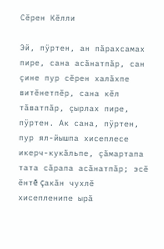Сĕрен Кĕлли

Эй, пÿртен, ан пăрахсамах пире, сана асăнатпăр, сан çине пур сĕрен халăхпе витĕнетпĕр, сана кĕл тăватпăр, çырлах пире, пÿртен. Ак сана, пÿртен, пур ял-йышпа хисеплесе икерч-кукăльпе, çăмартапа тата сăрапа асăнатпăр; эсĕ ĕнтĕ çакăн чухлĕ хисепленипе ырă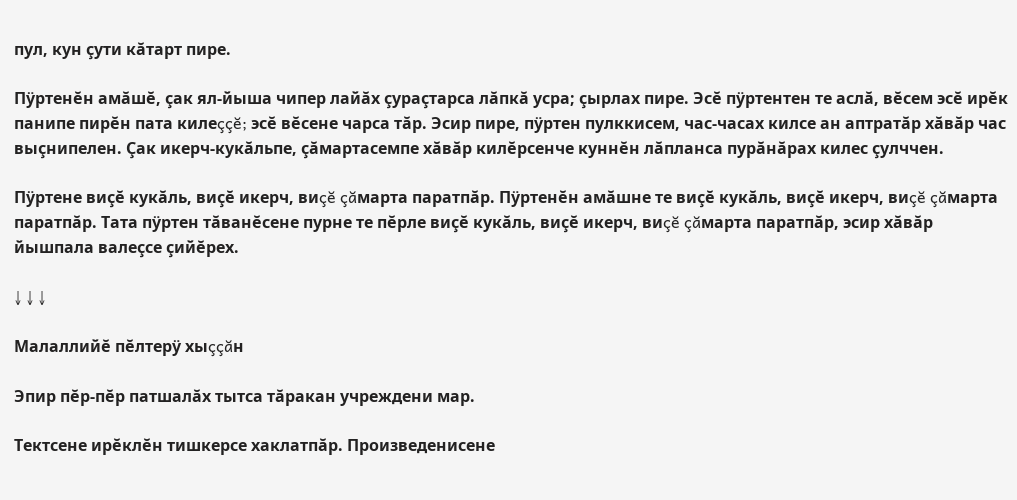пул, кун çути кăтарт пире.

Пÿртенĕн амăшĕ, çак ял-йыша чипер лайăх çураçтарса лăпкă усра; çырлах пире. Эсĕ пÿртентен те аслă, вĕсем эсĕ ирĕк панипе пирĕн пата килеççĕ; эсĕ вĕсене чарса тăр. Эсир пире, пÿртен пулккисем, час-часах килсе ан аптратăр хăвăр час выçнипелен. Çак икерч-кукăльпе, çăмартасемпе хăвăр килĕрсенче куннĕн лăпланса пурăнăрах килес çулччен.

Пÿртене виçĕ кукăль, виçĕ икерч, виçĕ çăмарта паратпăр. Пÿртенĕн амăшне те виçĕ кукăль, виçĕ икерч, виçĕ çăмарта паратпăр. Тата пÿртен тăванĕсене пурне те пĕрле виçĕ кукăль, виçĕ икерч, виçĕ çăмарта паратпăр, эсир хăвăр йышпала валеçсе çийĕрех.

↓ ↓ ↓

Малаллийĕ пĕлтерÿ хыççăн

Эпир пĕр-пĕр патшалăх тытса тăракан учреждени мар.

Тектсене ирĕклĕн тишкерсе хаклатпăр. Произведенисене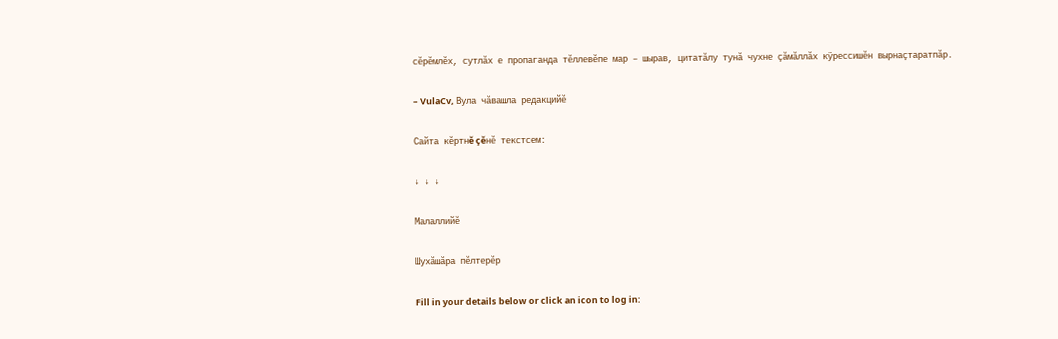сĕрĕмлĕх, сутлăх е пропаганда тĕллевĕпе мар – шырав, цитатăлу тунă чухне çăмăллăх кÿрессишĕн вырнаçтаратпăр.

– VulaCv, Вула чăвашла редакцийĕ

Сайта кĕртнĕ çĕнĕ текстсем:

↓ ↓ ↓

Малаллийĕ

Шухăшăра пĕлтерĕр

Fill in your details below or click an icon to log in: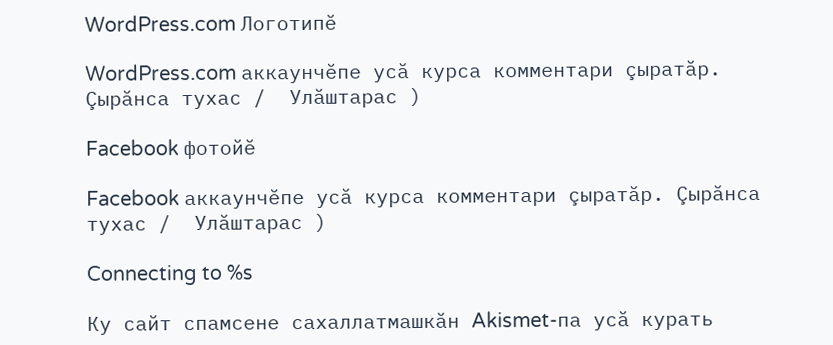WordPress.com Логотипĕ

WordPress.com аккаунчĕпе усă курса комментари çыратăр. Çырăнса тухас /  Улăштарас )

Facebook фотойĕ

Facebook аккаунчĕпе усă курса комментари çыратăр. Çырăнса тухас /  Улăштарас )

Connecting to %s

Ку сайт спамсене сахаллатмашкăн Akismet-па усă курать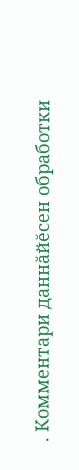. Комментари даннăйĕсен обработки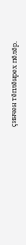çинчен тĕплĕнрех пĕлĕр.